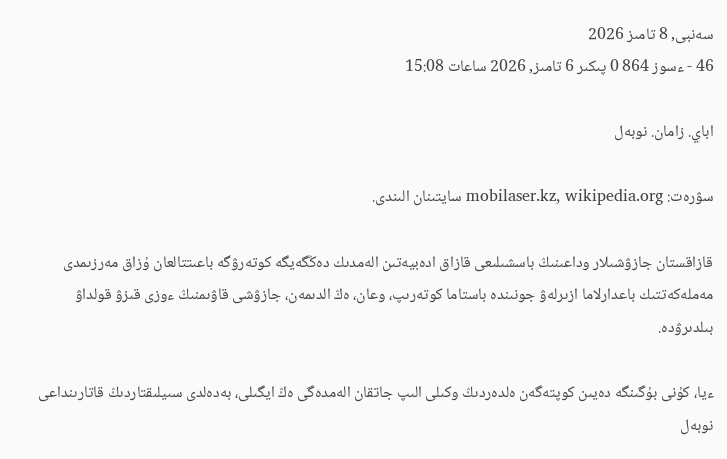سەنبى, 8 تامىز 2026
46 - ءسوز 864 0 پىكىر 6 تامىز, 2026 ساعات 15:08

اباي. زامان. نوبەل

سۋرەت: mobilaser.kz, wikipedia.org سايتىنان الىندى.

قازاقستان جازۋشىلار وداعىنىڭ باسشىلىعى قازاق ادەبيەتىن الەمدىك دەڭگەيگە كوتەرۋگە باعىتتالعان ۇزاق مەرزىمدى مەملەكەتتىك باعدارلاما ازىرلەۋ جونىندە باستاما كوتەرىپ، وعان، ەڭ الدىمەن، جازۋشى قاۋىمنىڭ ءوزى قىزۋ قولداۋ بىلدىرۋدە.

ءيا، كۇنى بۇگىنگە دەيىن كوپتەگەن ەلدەردىڭ وكىلى الىپ جاتقان الەمدەگى ەڭ ايگىلى، بەدەلدى سىيلىقتاردىڭ قاتارىنداعى نوبەل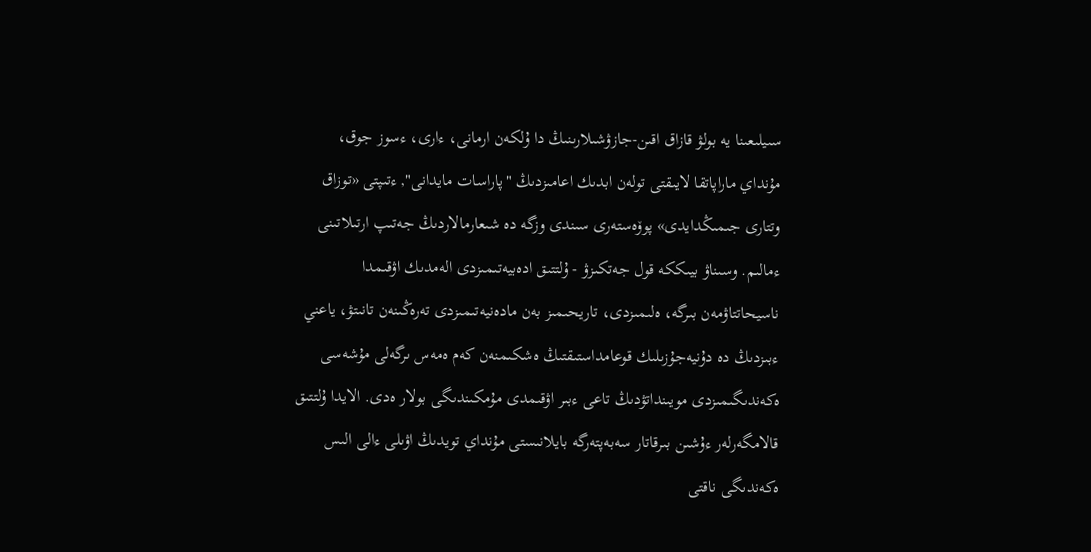سىيلىعىنا يە بولۋ قازاق اقىن-جازۋشىلارىنىڭ دا ۇلكەن ارمانى، ءارى، ءسوز جوق، مۇنداي ماراپاتقا لايىقتى تولەن ابدىك اعامىزدىڭ "پاراسات مايدانى", ءتىپتى «توزاق وتتارى جىمىڭدايدى» پوۆەستەرى سىندى وزگە دە شىعارمالاردىڭ جەتىپ ارتىلاتىنى ءمالىم. وسىناۋ بيىككە قول جەتكىزۋ - ۇلتتىق ادەبيەتىمىزدى الەمدىك اۋقىمدا ناسيحاتتاۋمەن بىرگە، ەلىمىزدى، تاريحىمىز بەن مادەنيەتىمىزدى تەرەڭىنەن تانىتۋ، ياعني ءبىزدىڭ دە دۇنيەجۇزىلىك قوعامداستىقتىڭ ەشكىمنەن كەم ەمەس ىرگەلى مۇشەسى ەكەندىگىمىزدى مويىنداتۋدىڭ تاعى ءبىر اۋقىمدى مۇمكىندىگى بولار ەدى. الايدا ۇلتتىق قالامگەرلەر ءۇشىن بىرقاتار سەبەپتەرگە بايلانىستى مۇنداي تويدىڭ اۋىلى ءالى الىس ەكەندىگى ناقتى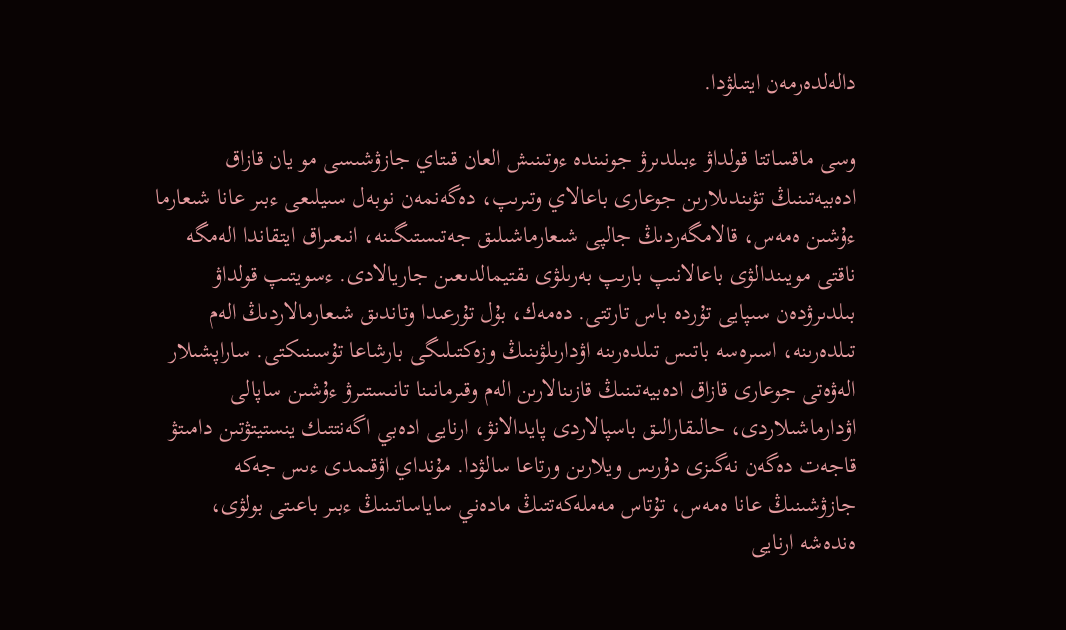دالەلدەرمەن ايتىلۋدا.

وسى ماقساتتا قولداۋ ءبىلدىرۋ جونىندە ءوتىنىش العان قىتاي جازۋشىسى مو يان قازاق ادەبيەتىنىڭ تۋىندىلارىن جوعارى باعالاي وتىرىپ، دەگەنمەن نوبەل سىيلىعى ءبىر عانا شىعارما ءۇشىن ەمەس، قالامگەردىڭ جالپى شىعارماشىلىق جەتىستىگىنە، انىعىراق ايتقاندا الەمگە ناقتى مويىندالۋى باعالانىپ بارىپ بەرىلۋى ىقتيمالدىعىن جاريالادى. ءسويتىپ قولداۋ بىلدىرۋدەن سىپايى تۇردە باس تارتتى. دەمەك، بۇل تۇرعىدا وتاندىق شىعارمالاردىڭ الەم تىلدەرىنە، اسىرەسە باتىس تىلدەرىنە اۋدارىلۋىنىڭ وزەكتىلىگى بارشاعا تۇسىنىكتى. ساراپشىلار  الەۋەتى جوعارى قازاق ادەبيەتىنىڭ قازىنالارىن الەم وقىرمانىنا تانىستىرۋ ءۇشىن ساپالى اۋدارماشىلاردى، حالىقارالىق باسپالاردى پايدالانۋ، ارنايى ادەبي اگەنتتىك ينستيتۋتىن دامىتۋ قاجەت دەگەن نەگىزى دۇرىس ويلارىن ورتاعا سالۋدا. مۇنداي اۋقىمدى ءىس جەكە جازۋشىنىڭ عانا ەمەس، تۇتاس مەملەكەتتىڭ مادەني ساياساتىنىڭ ءبىر باعىتى بولۋى، ەندەشە ارنايى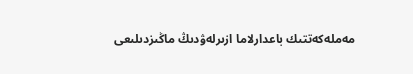مەملەكەتتىك باعدارلاما ازىرلەۋدىڭ ماڭىزدىلىعى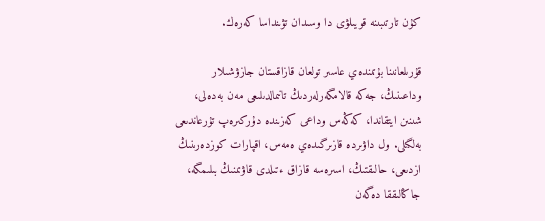كۇن تارتىبىنە قويىلۋى دا وسىدان تۋىنداسا كەرەك.

قۇرىلعانىنا بۇتىندەي عاسىر تولعان قازاقستان جازۋشىلار وداعىنىڭ، جەكە قالامگەرلەردىڭ تانىمالدىلىعى مەن بەدەلى، شىنىن ايتقاندا، كەڭەس وداعى كەزىندە دۇركىرەپ تۇرعاندىعى بەلگىلى. ول داۋىردە قازىرگىدەي ەمەس، اقپارات كوزدەرىنىڭ ازدىعى، حالىقتىڭ، اسىرەسە قازاق ءتىلدى قاۋىمنىڭ بىلىمگە، جاڭالىققا دەگەن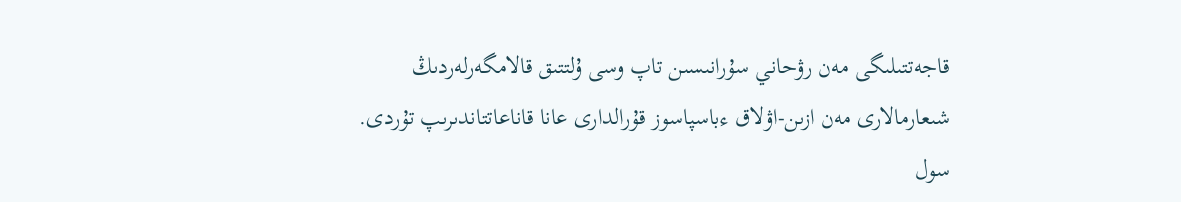قاجەتتىلىگى مەن رۋحاني سۇرانىسىن تاپ وسى ۇلتتىق قالامگەرلەردىڭ شىعارمالارى مەن ازىن-اۋلاق ءباسپاسوز قۇرالدارى عانا قاناعاتتاندىرىپ تۇردى. سول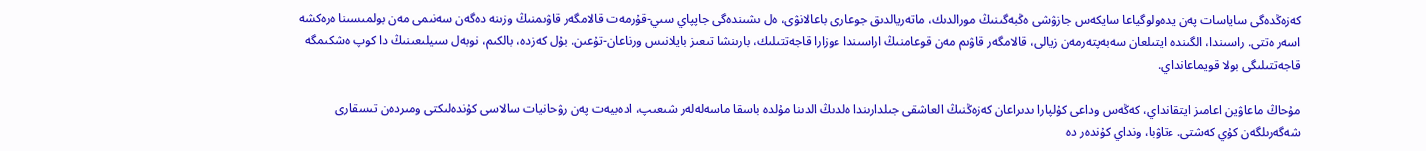كەزەڭدەگى ساياسات پەن يدەولوگياعا سايكەس جازۋشى ەڭبەگىنىڭ مورالدىك، ماتەريالدىق جوعارى باعالانۋى، ەل ىشىندەگى جاپپاي سىي-قۇرمەت قالامگەر قاۋىمنىڭ وزىنە دەگەن سەنىمى مەن بولمىسىنا ەرەكشە اسەر ەتتى. راسىندا، الگىندە ايتىلعان سەبەپتەرمەن زيالى، قالامگەر قاۋىم مەن قوعامنىڭ اراسىندا ءوزارا قاجەتتىلىك، بارىنشا تىعىز بايلانىس ورناعان-تۇعىن. بۇل كەزدە، بالكىم، نوبەل سىيلىعىنىڭ دا كوپ ەشكىمگە قاجەتتىلىگى بولا قويماعانداي.

مۇحاڭ ماعاۋين اعامىز ايتقانداي، كەڭەس وداعى كۇلپارا ىدىراعان كەزەڭنىڭ العاشقى جىلدارىندا ەلدىڭ الدىنا مۇلدە باسقا ماسەلەلەر شىعىپ، ادەبيەت پەن رۋحانيات سالاسى كۇندەلىكتى ومىردەن تىسقارى شەگەرىلگەن كۇي كەشتى. ءتاۋبا، ونداي كۇندەر دە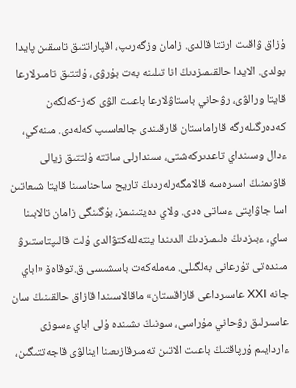ۇزاق ۋاقىت ارتتا قالدى. زامان وزگەرىپ، اقپاراتتىق تاسقىن پايدا بولدى. الايدا حالقىمىزدىڭ انا تىلىنە بەت بۇرۋى، ۇلتتىق تامىرلارعا قايتا ورالۋى، رۋحاني باستاۋلارعا باعىت الۋى كەز-كەلگەن كەدەرگىلەرگە قاراماستان قارقىندى جالعاسىپ كەلەدى. مىنەكي، ءدال وسىنداي تاعدىركەشتى، سىندارلى ساتتە ۇلتتىق زيالى قاۋىمنىڭ اسىرەسە قالامگەرلەردىڭ تاريح ساحناسىنا قايتا شىعاتىن اسا جاۋاپتى ءساتى ەدى. ولاي دەيتىنىمز، بۇگىنگى زامان تالابىنا ساي، ءبىزدىڭ ەلىمىزدىڭ الدىندا ينتەللەكتۋالدى ۇلت قالىپتاستىرۋ مىندەتى تۇرعانى بەلگىلى. مەملەكەت باسشىسى ق.توقاەۆ «اباي جانە XXI عاسىرداعى قازاقستان» ماقالاسىندا قازاق حالقىنىڭ سان عاسىرلىق رۋحاني مۇراسى، سونىڭ ىشىندە ۇلى اباي ءسوزى ءاردايىم ۇرپاقتىڭ باعىت الاتىن تەمىرقازىعىنا اينالۋى قاجەتتىگىن،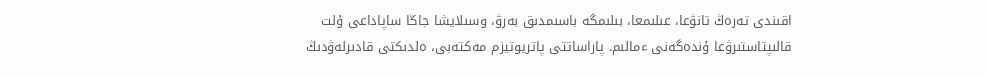اقىندى تەرەڭ تانۋعا، عىلىمعا، بىلىمگە باسىمدىق بەرۋ، وسىلايشا جاڭا ساپاداعى ۇلت قالىپتاستىرۋعا ۇندەگەنى ءمالىم. پاراساتتى پاتريوتيزم مەكتەبى، ەلدىكتى قادىرلەۋدىڭ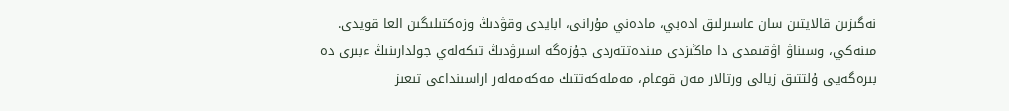نەگىزىن قالايتىن سان عاسىرلىق ادەبي، مادەني مۇرانى، ابايدى وقۋدىڭ وزەكتىلىگىن العا قويدى. مىنەكي، وسىناۋ اۋقىمدى دا ماڭىزدى مىندەتتەردى جۇزەگە اسىرۋدىڭ تىكەلەي جولدارىنىڭ ءبىرى دە بىرەگەيى ۇلتتىق زيالى ورتالار مەن قوعام، مەملەكەتتىك مەكەمەلەر اراسىنداعى تىعىز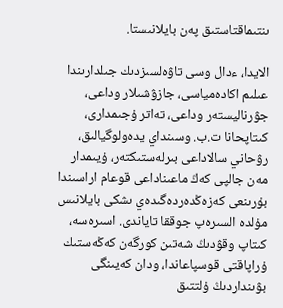ىنتىماقتاستىق پەن بايلانىستا.

الايدا، ءدال وسى تاۋەلسىزدىك جىلدارىندا عىلىم اكادەمياسى، جازۋشىلار وداعى، جۋرناليستەر وداعى، تەاتر ۇجىمدارى، كىتاپحانا ت.ب. وسىنداي يدەولوگيالىق، رۋحاني سالاداعى بىرلەستىكتەر، ۇيىمدار مەن جالپى كەڭ ماعىناداعى قوعام اراسىندا بۇرىنعى كەزەڭدەردەگىدەي ىشكى بايلانىس مۇلدە السىرەپ جوققا تاياندى. اسىرەسە، كىتاپ وقۋدىڭ شەتىن كورگەن كەڭەستىك ۇراپاقتى قوسپاعاندا، ودان كەيىنگى بۋىنداردىڭ ۇلتتىق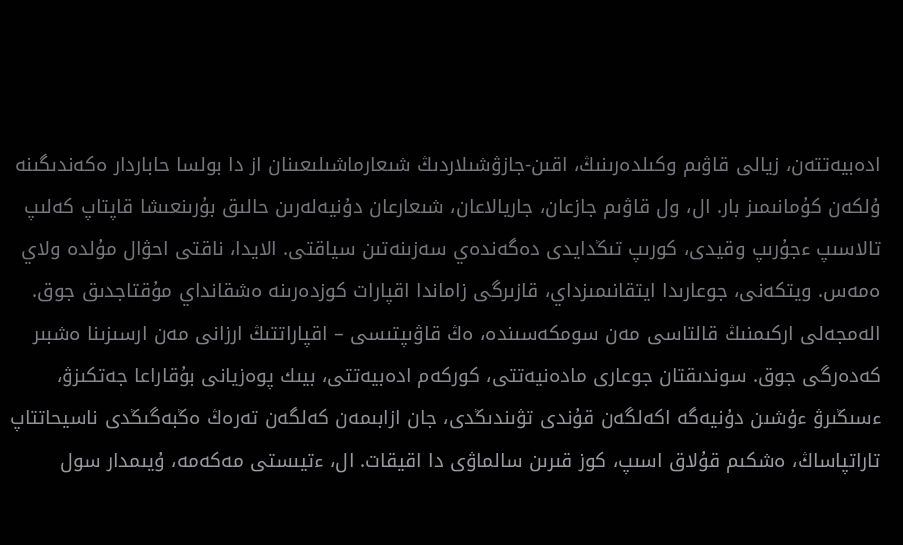ادەبيەتتەن، زيالى قاۋىم وكىلدەرىنىڭ، اقىن-جازۋشىلاردىڭ شىعارماشىلىعىنان از دا بولسا حاباردار ەكەندىگىنە ۇلكەن كۇمانىمىز بار. ال، ول قاۋىم جازعان، جاريالاعان، شىعارعان دۇنيەلەرىن حالىق بۇرىنعىشا قاپتاپ كەلىپ تالاسىپ ءجۇرىپ وقيدى، كورىپ تىڭدايدى دەگەندەي سەزىنەتىن سياقتى. الايدا، ناقتى احۋال مۇلدە ولاي ەمەس. ويتكەنى، جوعارىدا ايتقانىمىزداي، قازىرگى زاماندا اقپارات كوزدەرىنە ەشقانداي مۇقتاجدىق جوق. الەمجەلى اركىمنىڭ قالتاسى مەن سومكەسىندە، ەڭ قاۋىپتىسى – اقپاراتتىڭ ارزانى مەن ارسىزىنا ەشبىر كەدەرگى جوق. سوندىقتان جوعارى مادەنيەتتى، كوركەم ادەبيەتتى، بيىك پوەزيانى بۇقاراعا جەتكىزۋ، ءسىڭىرۋ ءۇشىن دۇنيەگە اكەلگەن قۇندى تۋىندىڭدى، جان ازابىمەن كەلگەن تەرەڭ ەڭبەگىڭدى ناسيحاتتاپ تاراتپاساڭ، ەشكىم قۇلاق اسىپ، كوز قىرىن سالماۋى دا اقيقات. ال، ءتيىستى مەكەمە، ۇيىمدار سول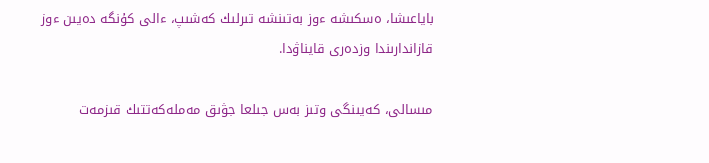باياعىشا، ەسكىشە ءوز بەتىنشە تىرلىك كەشىپ، ءالى كۇنگە دەيىن ءوز قازاندارىندا وزدەرى قايناۋدا.

مىسالى، كەيىنگى وتىز بەس جىلعا جۋىق مەملەكەتتىك قىزمەت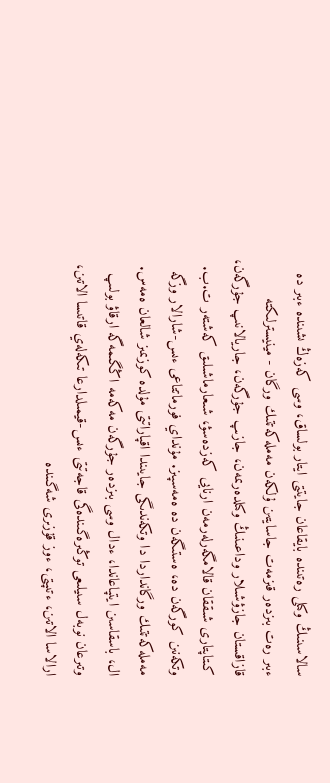سالاسىنىڭ وكىلى رەتىندە بايقاعان جايتتى ايتار بولساق، وسى كەزەڭ ىشىندە ءبىر دە ءبىر رەت بىزدەر قىزمەت جاسايتىن ۇلكەن مەملەكەتتىك ورگان - مينيسترلىكتە قازاقستان جازۋشىلار وداعىنىڭ وكىلدەرىمەن، جازىپ جۇرگەن، جاريالانىپ جۇرگەن، كىتاپتارى شىققان قالامگەرلەرمەن ارنايى كەزدەسۋ، شىعارماشىلىق كەشتەر ت.ب. وتكەنىن كورگەن دە، ەستىگەن دە ەمەسپىز. مۇنداي فورماتتاعى ءىس-شارالار وزگە مەملەكەتتىك ورگانداردا دا وتكەندىگى جايىندا اقپاراتتى مۇلدە كوزىمىز شالعان ەمەس. ال، باسقاسىن ايتپاعاندا، ءدال وسى بىزدەر جۇرگەن مەكەمە اڭگىمەگە ارقاۋ بولىپ وتىرعان نوبەل سىيلىعى توڭىرەگىندەگى قاجەتتى ءىس-قيمىلدارعا تىكەلەي قاتىسا الاتىن، ارالاسا الاتىن، ءتىپتى، ءوز قۇزىرى شەگىندە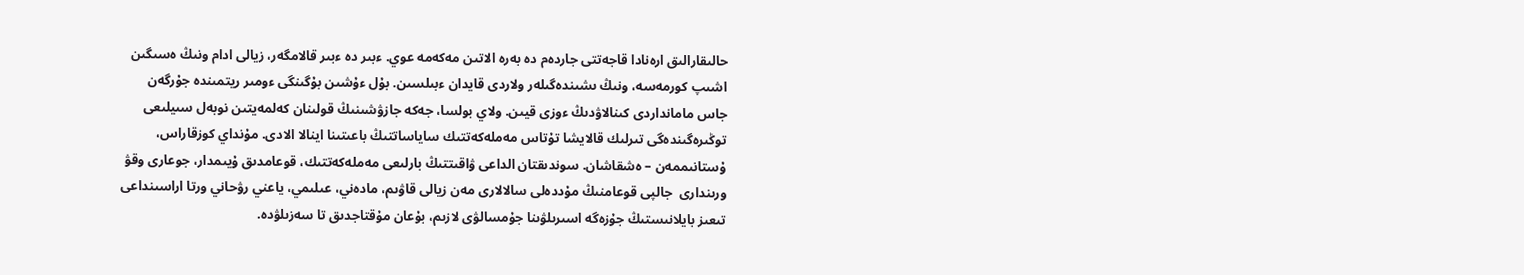حالىقارالىق ارەنادا قاجەتتى جاردەم دە بەرە الاتىن مەكەمە عوي. ءبىر دە ءبىر قالامگەر، زيالى ادام ونىڭ ەسىگىن اشىپ كورمەسە، ونىڭ ىشىندەگىلەر ولاردى قايدان ءبىلسىن. بۇل ءۇشىن بۇگىنگى ءومىر ريتمىندە جۇرگەن جاس مامانداردى كىنالاۋدىڭ ءوزى قيىن. ولاي بولسا، جەكە جازۋشىنىڭ قولىنان كەلمەيتىن نوبەل سىيلىعى توڭىرەگىندەگى تىرلىك قالايشا تۇتاس مەملەكەتتىك ساياساتتىڭ باعىتىنا اينالا الادى. مۇنداي كوزقاراس، ۇستانىممەن – ەشقاشان. سوندىقتان الداعى ۋاقىتتىڭ بارلىعى مەملەكەتتىك، قوعامدىق ۇيىمدار، جوعارى وقۋ ورىندارى  جالپى قوعامنىڭ مۇددەلى سالالارى مەن زيالى قاۋىم، مادەني، عىلىمي، ياعني رۋحاني ورتا اراسىنداعى تىعىز بايلانىستىڭ جۇزەگە اسىرىلۋىنا جۇمسالۋى لازىم، بۇعان مۇقتاجدىق تا سەزىلۋدە.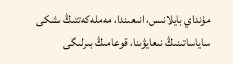مۇنداي بايلانىس، انىعىندا، مەملەكەتتىڭ ىشكى ساياساتىنىڭ نىعايۋىنا، قوعامىڭ بىرلىگى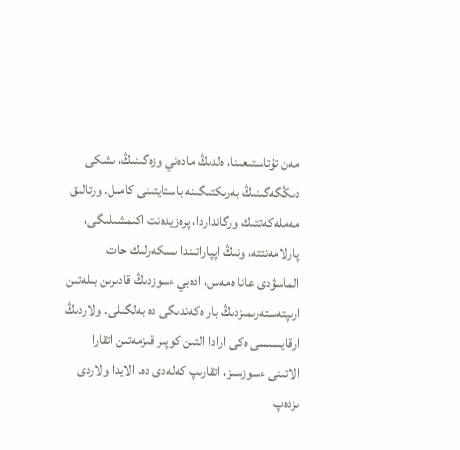مەن تۇتاستىعىنا، ەلدىڭ مادەني وزەگىنىڭ، ىشكى دىڭگەگىنىڭ بەرىكتىگىنە باستايتىنى كامىل. ورتالىق مەملەكەتتىك ورگانداردا، پرەزيدەنت اكىمشىلىگى، پارلامەنتتە، ونىڭ اپپاراتىندا ىسكەرلىك حات الماسۋدى عانا ەمەس، ادەبي ءسوزدىڭ قادىرىن بىلەتىن ارىپتەستەرىمىزدىڭ بار ەكەندىگى دە بەلگىلى. ولاردىڭ ارقايسىسى ەكى ارادا التىن كوپىر قىزمەتىن اتقارا الاتىنى ءسوزسىز، اتقارىپ كەلەدى دە. الايدا ولاردى ىزدەپ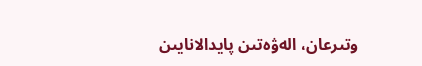وتىرعان، الەۋەتىن پايدالانايىن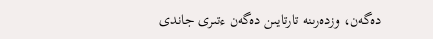دەگەن، وزدەرىنە تارتايىن دەگەن ءتىرى جاندى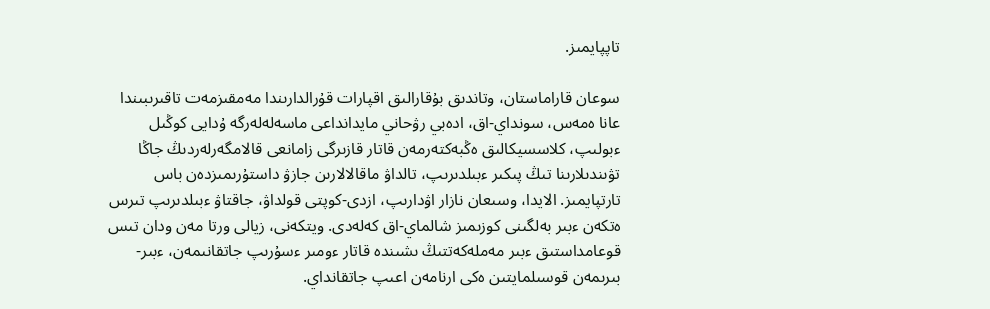تاپپايمىز.

سوعان قاراماستان، وتاندىق بۇقارالىق اقپارات قۇرالدارىندا مەمقىزمەت تاقىرىبىندا عانا ەمەس، سونداي-اق، ادەبي رۋحاني مايدانداعى ماسەلەلەرگە ۇدايى كوڭىل ءبولىپ، كلاسسيكالىق ەڭبەكتەرمەن قاتار قازىرگى زامانعى قالامگەرلەردىڭ جاڭا تۋىندىلارىنا تىڭ پىكىر ءبىلدىرىپ، تالداۋ ماقالالارىن جازۋ داستۇرىمىزدەن باس تارتپايمىز. الايدا، وسىعان نازار اۋدارىپ، ازدى-كوپتى قولداۋ، جاقتاۋ ءبىلدىرىپ تىرس ەتكەن ءبىر بەلگىنى كوزىمىز شالماي-اق كەلەدى. ويتكەنى، زيالى ورتا مەن ودان تىس قوعامداستىق ءبىر مەملەكەتتىڭ ىشىندە قاتار ءومىر ءسۇرىپ جاتقانىمەن، ءبىر-بىرىمەن قوسىلمايتىن ەكى ارنامەن اعىپ جاتقانداي.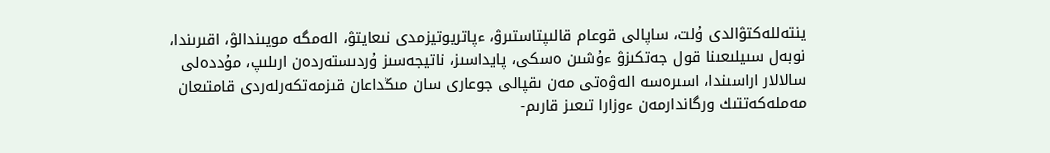ينتەللەكتۋالدى ۇلت، ساپالى قوعام قالىپتاستىرۋ، ءپاتريوتيزمدى نىعايتۋ، الەمگە مويىندالۋ، اقىرىندا، نوبەل سىيلىعىنا قول جەتكىزۋ ءۇشىن ەسكى، پايداسىز، ناتيجەسىز ۇردىستەردەن ارىلىپ، مۇددەلى سالالار اراسىندا، اسىرەسە الەۋەتى مەن ىقپالى جوعارى سان مىڭداعان قىزمەتكەرلەردى قامتىعان مەملەكەتتىك ورگاندارمەن ءوزارا تىعىز قارىم-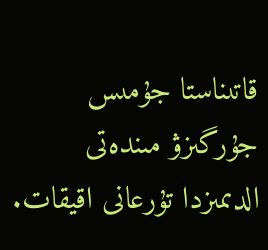قاتىناستا جۇمىس جۇرگىزۋ مىندەتى الدىمىزدا تۇرعانى اقيقات.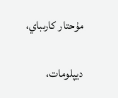مۇحتار كارىباي،

ديپلومات،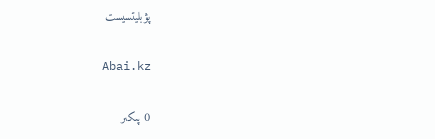پۋبليتسيست

Abai.kz

0 پىكىر